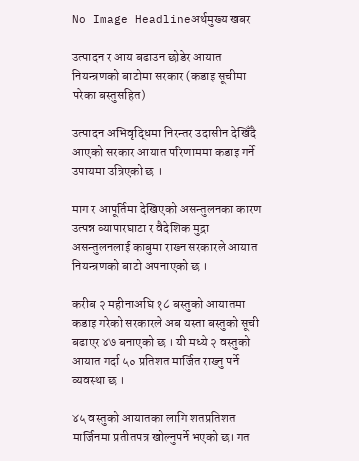No Image Headlineअर्थमुख्य खबर

उत्पादन र आय बढाउन छोडेर आयात नियन्त्रणको बाटोमा सरकार (कडाइ सूचीमा परेका बस्तुसहित)

उत्पादन अभिवृद्धिमा निरन्तर उदासीन देखिँदै आएको सरकार आयात परिणाममा कडाइ गर्ने उपायमा उत्रिएको छ ।

माग र आपूर्तिमा देखिएको असन्तुलनका कारण उत्पन्न व्यापारघाटा र वैदेशिक मुद्रा असन्तुलनलाई काबुमा राख्न सरकारले आयात नियन्त्रणको बाटो अपनाएको छ ।

करीब २ महीनाअघि १८ बस्तुको आयातमा कडाइ गरेको सरकारले अब यस्ता बस्तुको सूची बढाएर ४७ बनाएको छ । यी मध्ये २ वस्तुको आयात गर्दा ५० प्रतिशत मार्जित राख्नु पर्ने व्यवस्था छ ।

४५ वस्तुको आयातका लागि शतप्रतिशत मार्जिनमा प्रतीतपत्र खोल्नुपर्ने भएको छ। गत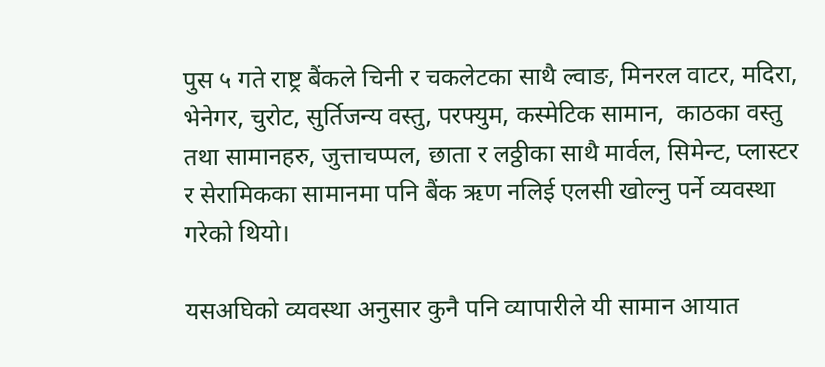पुस ५ गते राष्ट्र बैंकले चिनी र चकलेटका साथै ल्वाङ, मिनरल वाटर, मदिरा, भेनेगर, चुरोट, सुर्तिजन्य वस्तु, परफ्युम, कस्मेटिक सामान,  काठका वस्तु तथा सामानहरु, जुत्ताचप्पल, छाता र लठ्ठीका साथै मार्वल, सिमेन्ट, प्लास्टर र सेरामिकका सामानमा पनि बैंक ऋण नलिई एलसी खोल्नु पर्ने व्यवस्था गरेको थियो।

यसअघिको व्यवस्था अनुसार कुनै पनि व्यापारीले यी सामान आयात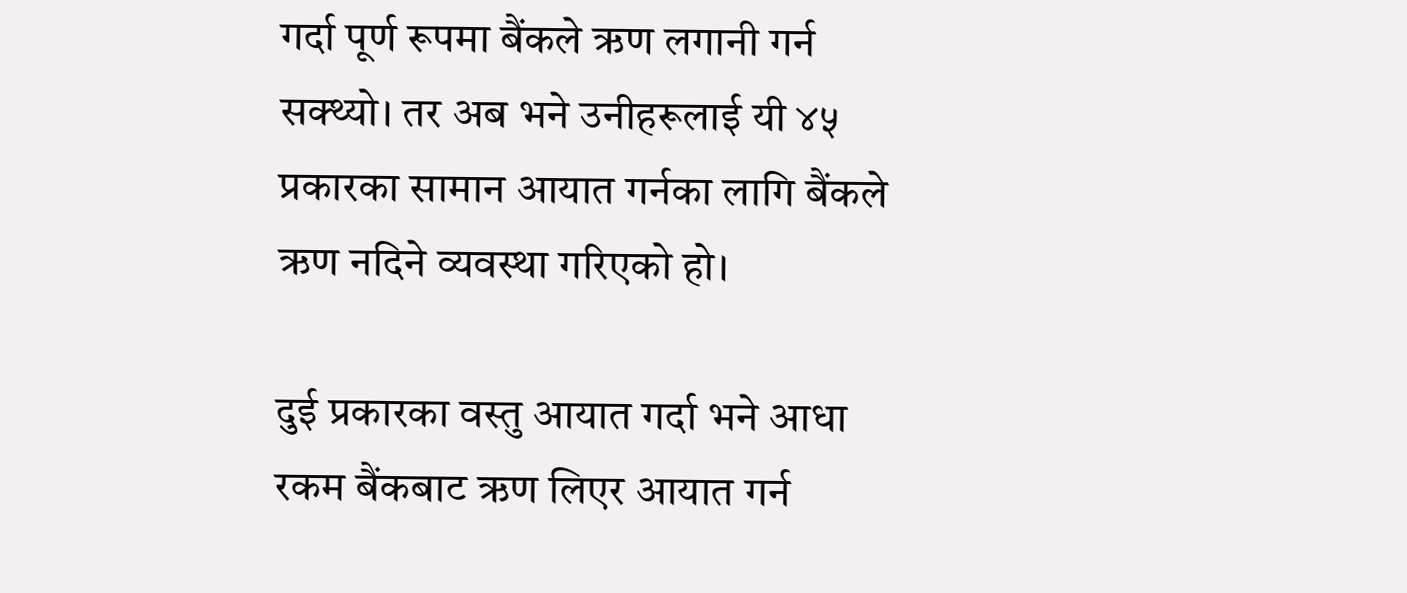गर्दा पूर्ण रूपमा बैंकले ऋण लगानी गर्न सक्थ्यो। तर अब भने उनीहरूलाई यी ४५ प्रकारका सामान आयात गर्नका लागि बैंकले ऋण नदिने व्यवस्था गरिएको हो।

दुई प्रकारका वस्तु आयात गर्दा भने आधा रकम बैंकबाट ऋण लिएर आयात गर्न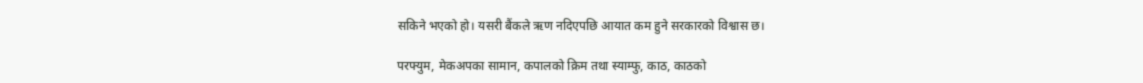सकिने भएको हो। यसरी बैंकले ऋण नदिएपछि आयात कम हुने सरकारको विश्वास छ।

परफ्युम, मेकअपका सामान, कपालको क्रिम तथा स्याम्फु, काठ, काठको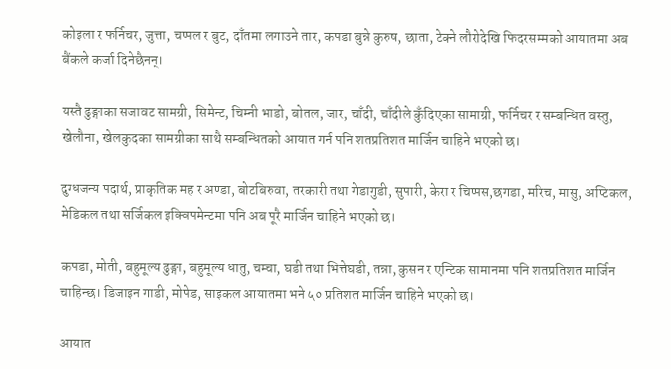कोइला र फर्निचर, जुत्ता, चप्पल र बुट, दाँतमा लगाउने तार, कपडा बुन्ने कुरुष, छाता, टेक्ने लौरोदेखि फिदरसम्मको आयातमा अब बैंकले कर्जा दिनेछैनन्।

यस्तै ढुङ्गाका सजावट सामग्री, सिमेन्ट, चिम्नी भाडो, बोतल, जार, चाँदी, चाँदीले कुँदिएका सामाग्री, फर्निचर र सम्बन्धित वस्तु, खेलौना, खेलकुदका सामग्रीका साथै सम्बन्धितको आयात गर्न पनि शतप्रतिशत मार्जिन चाहिने भएको छ।

दुग्धजन्य पदार्थ, प्राकृतिक मह र अण्डा, बोटबिरुवा, तरकारी तथा गेडागुडी, सुपारी, केरा र चिप्पस,छगडा, मरिच, मासु, अप्टिकल, मेडिकल तथा सर्जिकल इक्विपमेन्टमा पनि अब पूरै मार्जिन चाहिने भएको छ।

कपडा, मोती, बहुमूल्य ढुङ्गा, बहुमूल्य धातु, चम्चा, घडी तथा भित्तेघडी, तन्ना, कुसन र एन्टिक सामानमा पनि शतप्रतिशत मार्जिन चाहिन्छ। डिजाइन गाडी, मोपेड, साइकल आयातमा भने ५० प्रतिशत मार्जिन चाहिने भएको छ।

आयात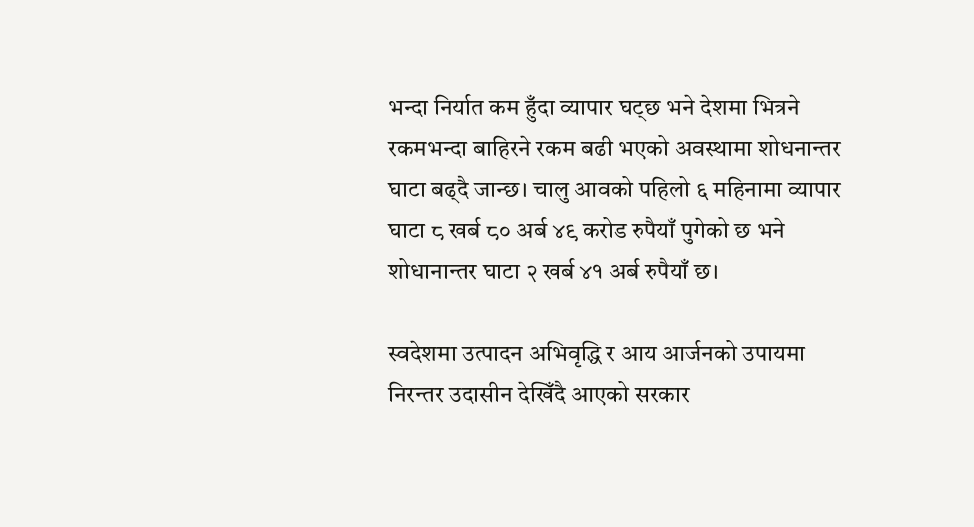भन्दा निर्यात कम हुँदा व्यापार घट्छ भने देशमा भित्रने रकमभन्दा बाहिरने रकम बढी भएको अवस्थामा शोधनान्तर घाटा बढ्दै जान्छ। चालु आवको पहिलो ६ महिनामा व्यापार घाटा ८ खर्ब ८० अर्ब ४९ करोड रुपैयाँ पुगेको छ भने शोधानान्तर घाटा २ खर्ब ४१ अर्ब रुपैयाँ छ।

स्वदेशमा उत्पादन अभिवृद्धि र आय आर्जनको उपायमा निरन्तर उदासीन देखिँदै आएको सरकार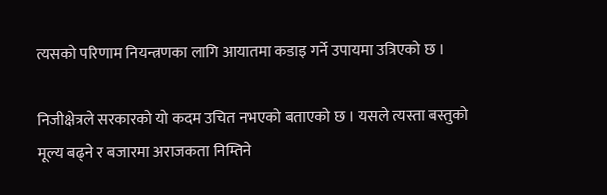त्यसको परिणाम नियन्त्रणका लागि आयातमा कडाइ गर्ने उपायमा उत्रिएको छ ।

निजीक्षेत्रले सरकारको यो कदम उचित नभएको बताएको छ । यसले त्यस्ता बस्तुको मूल्य बढ्ने र बजारमा अराजकता निम्तिने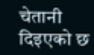चेतानी दिइएको छ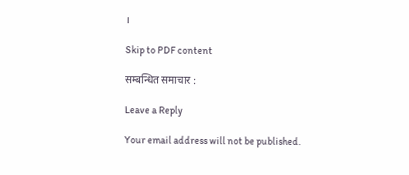।

Skip to PDF content

सम्बन्धित समाचार :

Leave a Reply

Your email address will not be published.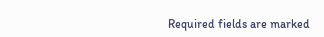Required fields are marked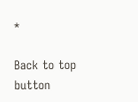*

Back to top button